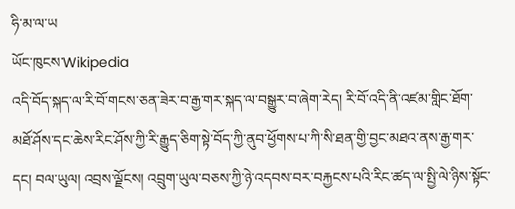ཧི་མ་ལ་ཡ
ཡོང་ཁུངས་Wikipedia
འདི་བོད་སྐད་ལ་རི་བོ་གངས་ཅན་ཟེར་བ་རྒྱ་གར་སྐད་ལ་བསྒྱུར་བ་ཞེག་རེད། རི་བོ་འདི་ནི་འཛམ་གླིང་ཐོག་མཐོ་ཤོས་དང་ཆེས་རིང་ཤོས་ཀྱི་རི་རྒྱུད་ཅིག་སྟེ་བོད་ཀྱི་ནུབ་ཕྱོགས་པ་ཀི་སི་ཐན་གྱི་བྱང་མཐའ་ནས་རྒྱ་གར་དང། བལ་ཡུལ། འབྲས་ལྗོངས། འབྲུག་ཡུལ་བཅས་ཀྱི་ཉེ་འདབས་བར་བརྐྱངས་པའི་རིང་ཚད་ལ་སྤྱི་ལེ་ཉིས་སྟོང་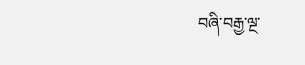བཞི་བརྒྱ་ལྔ་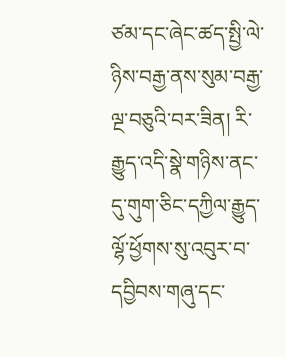ཙམ་དང་ཞེང་ཚད་སྤྱི་ལེ་ཉིས་བརྒྱ་ནས་སུམ་བརྒྱ་ལྔ་བཅུའི་བར་ཟིན། རི་རྒྱུད་འདི་སྣེ་གཉིས་ནང་དུ་གུག་ཅིང་དཀྱིལ་རྒྱུད་ལྷོ་ཕྱོགས་སུ་འབུར་བ་དབྱིབས་གཞུ་དང་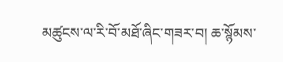མཚུངས་ལ་རི་བོ་མཐོ་ཞིང་གཟར་བ། ཆ་སྙོམས་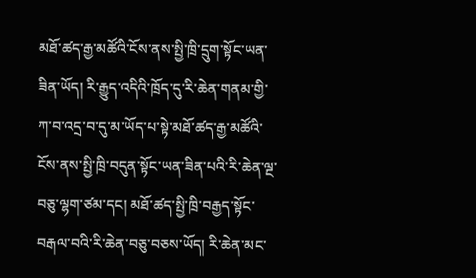མཐོ་ཚད་རྒྱ་མཚོའི་ངོས་ནས་སྤྱི་ཁྲི་དྲུག་སྟོང་ཡན་ཟིན་ཡོད། རི་རྒྱུད་འདིའི་ཁྲོད་དུ་རི་ཆེན་གནམ་གྱི་ཀ་བ་འདྲ་བ་དུ་མ་ཡོད་པ་སྟེ་མཐོ་ཚད་རྒྱ་མཚོའི་ངོས་ནས་སྤྱི་ཁྲི་བདུན་སྟོང་ཡན་ཟིན་པའི་རི་ཆེན་ལྔ་བཅུ་ལྷག་ཙམ་དང། མཐོ་ཚད་སྤྱི་ཁྲི་བརྒྱད་སྟོང་བརྒལ་བའི་རི་ཆེན་བཅུ་བཅས་ཡོད། རི་ཆེན་མང་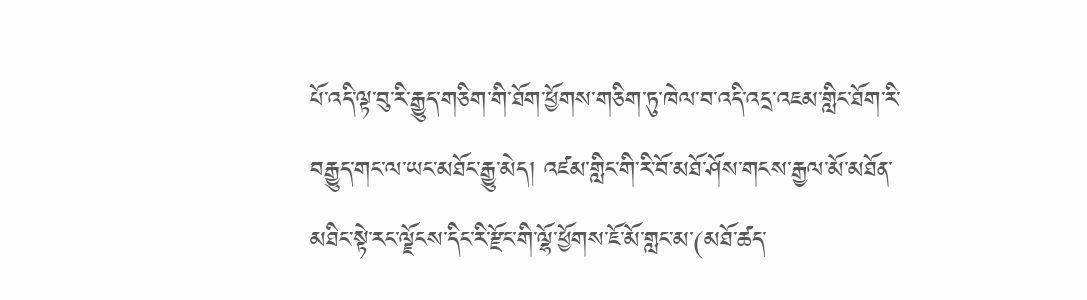པོ་འདི་ལྟ་བུ་རི་རྒྱུད་གཅིག་གི་ཐོག་ཕྱོགས་གཅིག་ཏུ་ཁེལ་བ་འདི་འདྲ་འཇམ་གླིང་ཐོག་རི་བརྒྱུད་གང་ལ་ཡང་མཐོང་རྒྱུ་མེད། འཛམ་གླིང་གི་རི་བོ་མཐོ་ཤོས་གངས་རྒྱལ་མོ་མཐོན་མཐིང་སྟེ་རང་ལྗོངས་དིང་རི་རྫོང་གི་ལྷོ་ཕྱོགས་ཇོ་མོ་གླང་མ་(མཐོ་ཚད་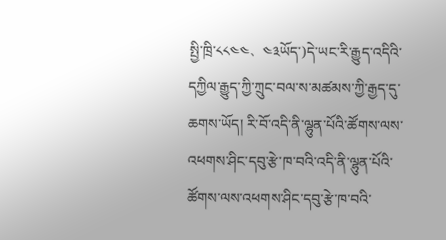སྤྱི་ཁྲི་༨༨༤༤、༤༣ཡོད་)དེ་ཡང་རི་རྒྱུད་འདིའི་དཀྱིལ་རྒྱུད་ཀྱི་ཀྲུང་བལ་ས་མཚམས་ཀྱི་རྒྱད་དུ་ཆགས་ཡོད། རི་བོ་འདི་ནི་ལྷུན་པོའི་ཚོགས་ལས་འཕགས་ཤིང་དབུ་རྩེ་ཁ་བའི་འདི་ནི་ལྷུན་པོའི་ཚོགས་ལས་འཕགས་ཤིང་དབུ་རྩེ་ཁ་བའི་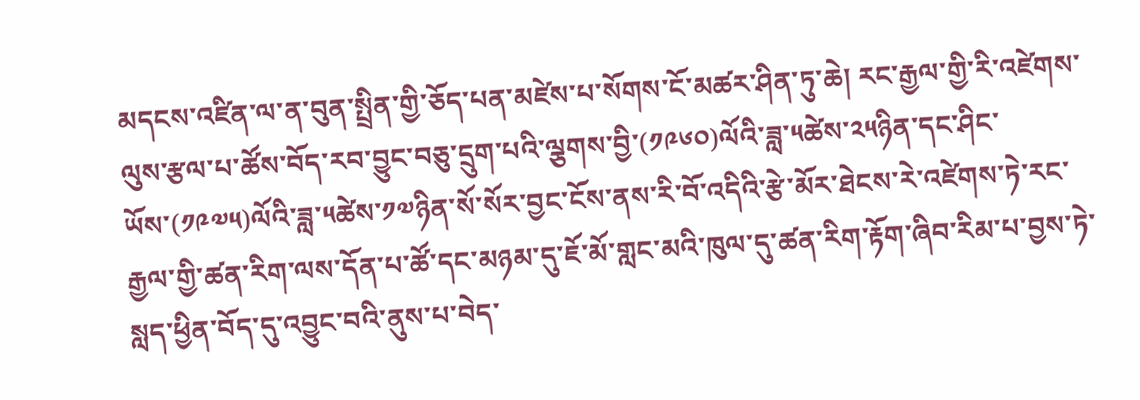མདངས་འཛིན་ལ་ན་བུན་སྤྲིན་གྱི་ཅོད་པན་མཛེས་པ་སོགས་ངོ་མཚར་ཤིན་ཏུ་ཆེ། རང་རྒྱལ་གྱི་རི་འཛེགས་ལུས་རྩལ་པ་ཚོས་བོད་རབ་བྱུང་བཅུ་དྲུག་པའི་ལྕགས་བྱི་(༡༩༦༠)ལོའི་ཟླ་༥ཚེས་༢༥ཉིན་དང་ཤིང་ཡོས་(༡༩༧༥)ལོའི་ཟླ་༥ཚེས་༡༧ཉིན་སོ་སོར་བྱང་ངོས་ནས་རི་བོ་འདིའི་རྩེ་མོར་ཐེངས་རེ་འཛེགས་ཏེ་རང་རྒྱལ་གྱི་ཚན་རིག་ལས་དོན་པ་ཚོ་དང་མཉམ་དུ་ཇོ་མོ་གླང་མའི་ཁུལ་དུ་ཚན་རིག་རྟོག་ཞིབ་རིམ་པ་བྱས་ཏེ་སླད་ཕྱིན་བོད་དུ་འབྱུང་བའི་ནུས་པ་བེད་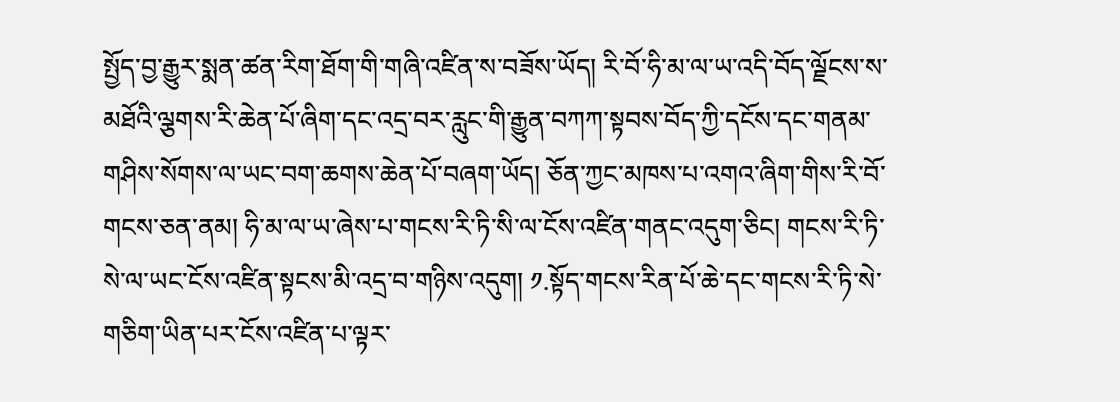སྤྱོད་བྱ་རྒྱུར་སྨན་ཚན་རིག་ཐོག་གི་གཞི་འཛིན་ས་བཟོས་ཡོད། རི་བོ་ཧི་མ་ལ་ཡ་འདི་བོད་ལྗོངས་ས་མཐོའི་ལྕགས་རི་ཆེན་པོ་ཞིག་དང་འདྲ་བར་རླུང་གི་རྒྱུན་བཀཀ་སྟབས་བོད་ཀྱི་དངོས་དང་གནམ་གཤིས་སོགས་ལ་ཡང་བག་ཆགས་ཆེན་པོ་བཞག་ཡོད། ཅོན་ཀྱང་མཁས་པ་འགའ་ཞིག་གིས་རི་བོ་གངས་ཅན་ནམ། ཧི་མ་ལ་ཡ་ཞེས་པ་གངས་རི་ཏི་སི་ལ་ངོས་འཛིན་གནང་འདུག་ཅིང། གངས་རི་ཏི་སེ་ལ་ཡང་ངོས་འཛིན་སྟངས་མི་འདྲ་བ་གཉིས་འདུག། ༡.སྟོད་གངས་རིན་པོ་ཆེ་དང་གངས་རི་ཏི་སེ་གཅིག་ཡིན་པར་ངོས་འཛིན་པ་ལྟར་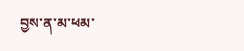བྱས་ན་མ་ཕམ་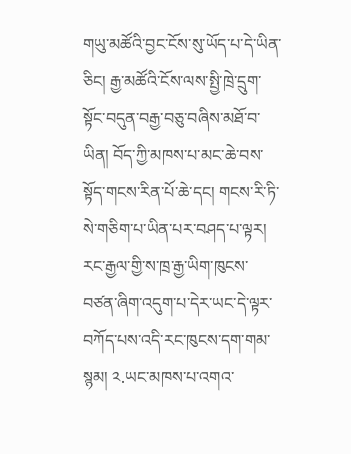གཡུ་མཚོའི་བྱང་ངོས་སུ་ཡོད་པ་དེ་ཡིན་ཅིང། རྒྱ་མཚོའི་ངོས་ལས་སྤྱི་ཁྲེ་དྲུག་སྟོང་བདུན་བརྒྱ་བཅུ་བཞིས་མཐོ་བ་ཡིན། བོད་ཀྱི་མཁས་པ་མང་ཆེ་བས་སྟོད་གངས་རིན་པོ་ཆེ་དང། གངས་རི་ཏི་སེ་གཅིག་པ་ཡིན་པར་བཤད་པ་ལྟར། རང་རྒྱལ་གྱི་ས་ཁྲ་རྒྱ་ཡིག་ཁུངས་བཙན་ཞིག་འདུག་པ་དེར་ཡང་དེ་ལྟར་བཀོད་པས་འདི་རང་ཁུངས་དག་གམ་སྙམ། ༢.ཡང་མཁས་པ་འགའ་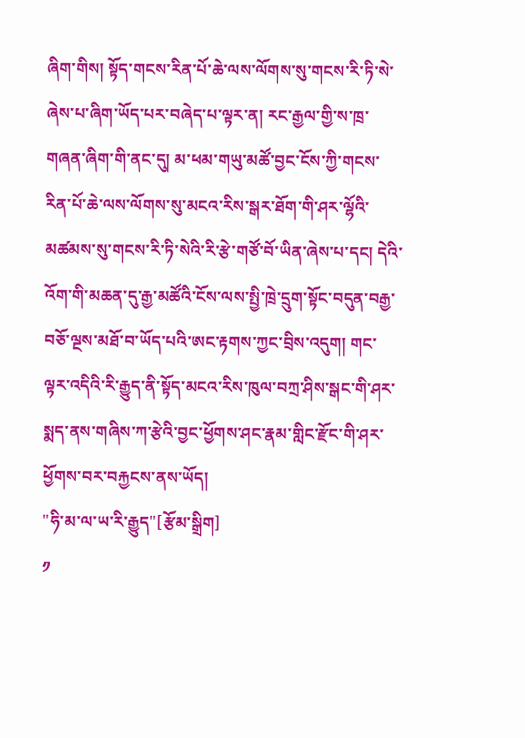ཞིག་གིས། སྟོད་གངས་རིན་པོ་ཆེ་ལས་ལོགས་སུ་གངས་རི་ཏི་སེ་ཞེས་པ་ཞིག་ཡོད་པར་བཞེད་པ་ལྟར་ན། རང་རྒྱལ་གྱི་ས་ཁྲ་གཞན་ཞིག་གི་ནང་དུ། མ་ཕམ་གཡུ་མཚོ་བྱང་ངོས་ཀྱི་གངས་རིན་པོ་ཆེ་ལས་ལོགས་སུ་མངའ་རིས་སྒར་ཐོག་གི་ཤར་ལྷོའི་མཚམས་སུ་གངས་རི་ཏི་སེའི་རི་རྩེ་གཙོ་བོ་ཡིན་ཞེས་པ་དང། དེའི་འོག་གི་མཆན་དུ་རྒྱ་མཚོའི་ངོས་ལས་སྤྱི་ཁྲེ་དྲུག་སྟོང་བདུན་བརྒྱ་བཅོ་ལྔས་མཐོ་བ་ཡོད་པའི་ཨང་རྟགས་ཀྱང་བྲིས་འདུག། གང་ལྟར་འདིའི་རི་རྒྱུད་ནི་སྟོད་མངའ་རིས་ཁུལ་བཀྲ་ཤིས་སྒང་གི་ཤར་སྨད་ནས་གཞིས་ཀ་རྩེའི་བྱང་ཕྱོགས་ཤང་རྣམ་གླིང་རྫོང་གི་ཤར་ཕྱོགས་བར་བརྐྱངས་ནས་ཡོད།
"ཧི་མ་ལ་ཡ་རི་རྒྱུད"[རྩོམ་སྒྲིག]
༡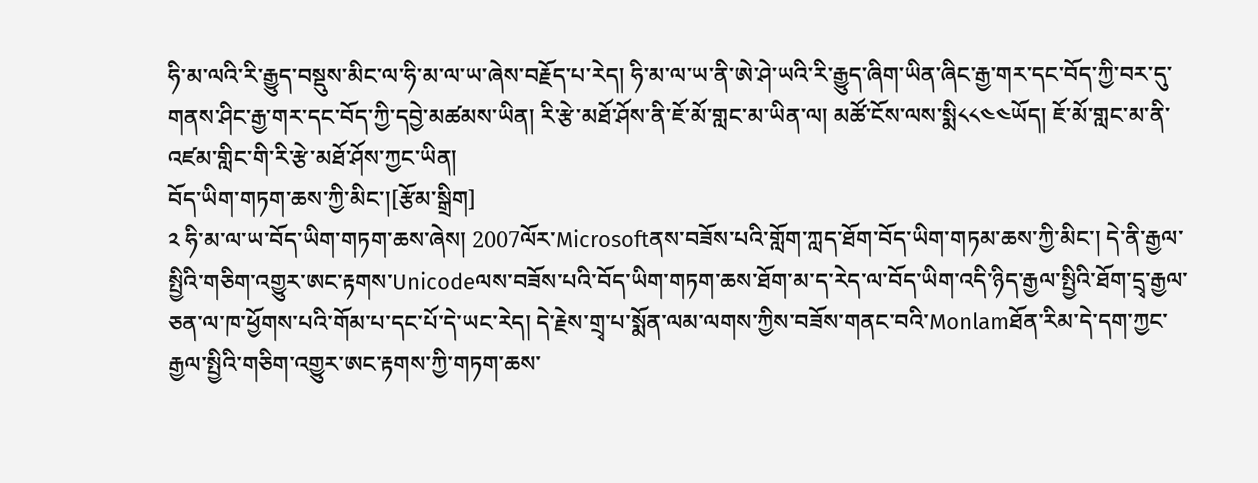ཧི་མ་ལའི་རི་རྒྱུད་བསྡུས་མིང་ལ་ཧི་མ་ལ་ཡ་ཞེས་བརྗོད་པ་རེད། ཧི་མ་ལ་ཡ་ནི་ཨེ་ཤེ་ཡའི་རི་རྒྱུད་ཞིག་ཡིན་ཞིང་རྒྱ་གར་དང་བོད་ཀྱི་བར་དུ་གནས་ཤིང་རྒྱ་གར་དང་བོད་ཀྱི་དབྱེ་མཚམས་ཡིན། རི་རྩེ་མཐོ་ཤོས་ནི་ཇོ་མོ་གླང་མ་ཡིན་ལ། མཚོ་ངོས་ལས་སྨི༨༨༤༤ཡོད། ཇོ་མོ་གླང་མ་ནི་འཛམ་གླིང་གི་རི་རྩེ་མཐོ་ཤོས་ཀྱང་ཡིན།
བོད་ཡིག་གཏག་ཆས་ཀྱི་མིང་།[རྩོམ་སྒྲིག]
༢ ཧི་མ་ལ་ཡ་བོད་ཡིག་གཏག་ཆས་ཞེས། 2007ལོར་Microsoftནས་བཟོས་པའི་གློག་ཀླད་ཐོག་བོད་ཡིག་གཏམ་ཆས་ཀྱི་མིང་། དེ་ནི་རྒྱལ་སྤྱིའི་གཅིག་འགྱུར་ཨང་རྟགས་Unicodeལས་བཟོས་པའི་བོད་ཡིག་གཏག་ཆས་ཐོག་མ་ད་རེད་ལ་བོད་ཡིག་འདི་ཉིད་རྒྱལ་སྤྱིའི་ཐོག་དྲྭ་རྒྱལ་ཅན་ལ་ཁ་ཕྱོགས་པའི་གོམ་པ་དང་པོ་དེ་ཡང་རེད། དེ་རྗེས་གྲྭ་པ་སྨོན་ལམ་ལགས་ཀྱིས་བཟོས་གནང་བའི་Monlamཐོན་རིམ་དེ་དག་ཀྱང་རྒྱལ་སྤྱིའི་གཅིག་འགྱུར་ཨང་རྟགས་ཀྱི་གཏག་ཆས་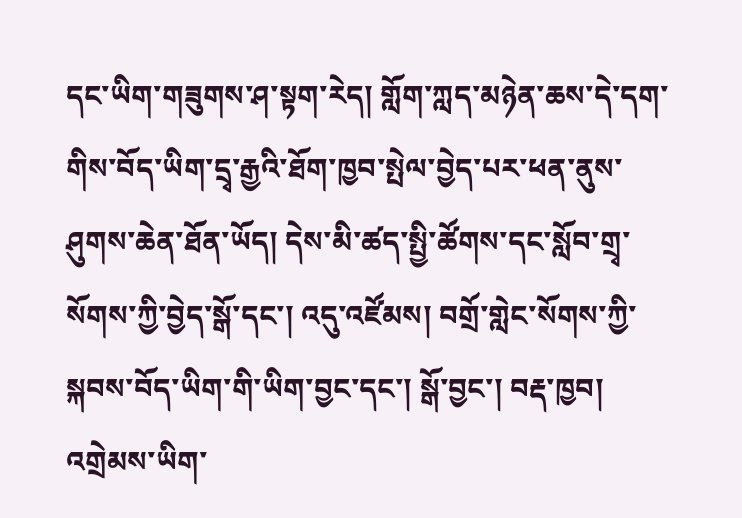དང་ཡིག་གཟུགས་ཤ་སྟག་རེད། གློག་ཀླད་མཉེན་ཆས་དེ་དག་གིས་བོད་ཡིག་དྲྭ་རྒྱའི་ཐོག་ཁྱབ་སྤེལ་བྱེད་པར་ཕན་ནུས་ཤུགས་ཆེན་ཐོན་ཡོད། དེས་མི་ཚད་སྤྱི་ཚོགས་དང་སློབ་གྲྭ་སོགས་ཀྱི་བྱེད་སྒོ་དང་། འདུ་འཛོམས། བགྲོ་གླེང་སོགས་ཀྱི་སྐབས་བོད་ཡིག་གི་ཡིག་བྱང་དང་། སྒོ་བྱང་། བརྡ་ཁྱབ། འགྲེམས་ཡིག་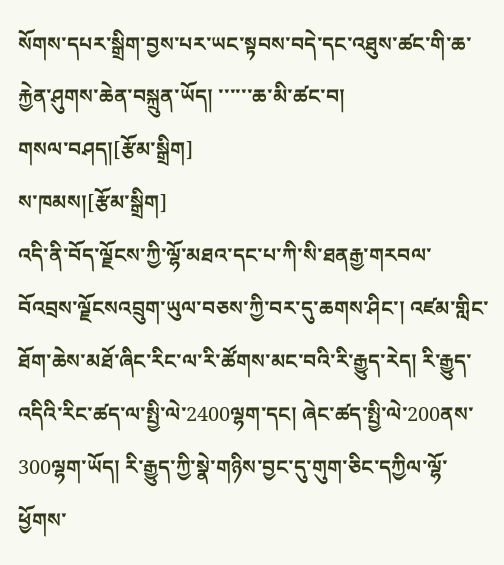སོགས་དཔར་སྒྲིག་བྱས་པར་ཡང་སྟབས་བདེ་དང་འཐུས་ཚང་གི་ཆ་རྐྱེན་ཤུགས་ཆེན་བསྐྲུན་ཡོད། ་་་་་་ཆ་མི་ཚང་བ།
གསལ་བཤད།[རྩོམ་སྒྲིག]
ས་ཁམས།[རྩོམ་སྒྲིག]
འདི་ནི་བོད་ལྗོངས་ཀྱི་ལྷོ་མཐའ་དང་པ་ཀི་སི་ཐནརྒྱ་གརབལ་བོའབྲས་ལྗོངསའབྲུག་ཡུལ་བཅས་ཀྱི་བར་དུ་ཆགས་ཤིང་། འཛམ་གླིང་ཐོག་ཆེས་མཐོ་ཞིང་རིང་ལ་རི་ཚོགས་མང་བའི་རི་རྒྱུད་རེད། རི་རྒྱུད་འདིའི་རིང་ཚད་ལ་སྤྱི་ལེ་2400ལྷག་དང། ཞེང་ཚད་སྤྱི་ལེ་200ནས་300ལྷག་ཡོད། རི་རྒྱུད་ཀྱི་སྣེ་གཉིས་བྱང་དུ་གུག་ཅིང་དཀྱིལ་ལྷོ་ཕྱོགས་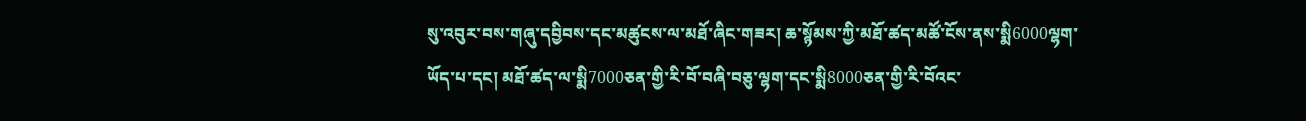སུ་འབུར་བས་གཞུ་དབྱིབས་དང་མཚུངས་ལ་མཐོ་ཞིང་གཟར། ཆ་སྙོམས་ཀྱི་མཐོ་ཚད་མཚོ་ངོས་ནས་སྨི6000ལྷག་ཡོད་པ་དང། མཐོ་ཚད་ལ་སྨི7000ཅན་གྱི་རི་བོ་བཞི་བཅུ་ལྷག་དང་སྨི8000ཅན་གྱི་རི་བོའང་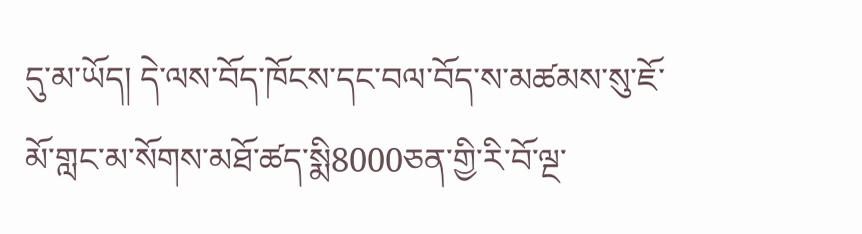དུ་མ་ཡོད། དེ་ལས་བོད་ཁོངས་དང་བལ་བོད་ས་མཚམས་སུ་ཇོ་མོ་གླང་མ་སོགས་མཐོ་ཚད་སྨི8000ཅན་གྱི་རི་བོ་ལྔ་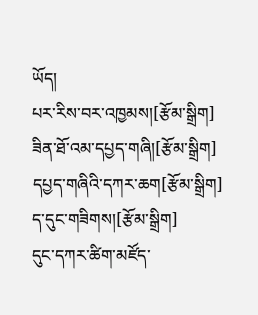ཡོད།
པར་རིས་བར་འཁྱམས།[རྩོམ་སྒྲིག]
ཟིན་ཐོ་འམ་དཔྱད་གཞི།[རྩོམ་སྒྲིག]
དཔྱད་གཞིའི་དཀར་ཆག[རྩོམ་སྒྲིག]
ད་དུང་གཟིགས།[རྩོམ་སྒྲིག]
དུང་དཀར་ཚིག་མཛོད་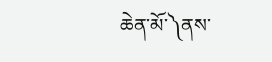ཆེན་མོ་༽ནས་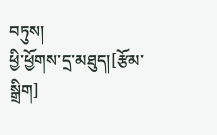བཏུས།
ཕྱི་ཕྱོགས་དྲ་མཐུད།[རྩོམ་སྒྲིག]